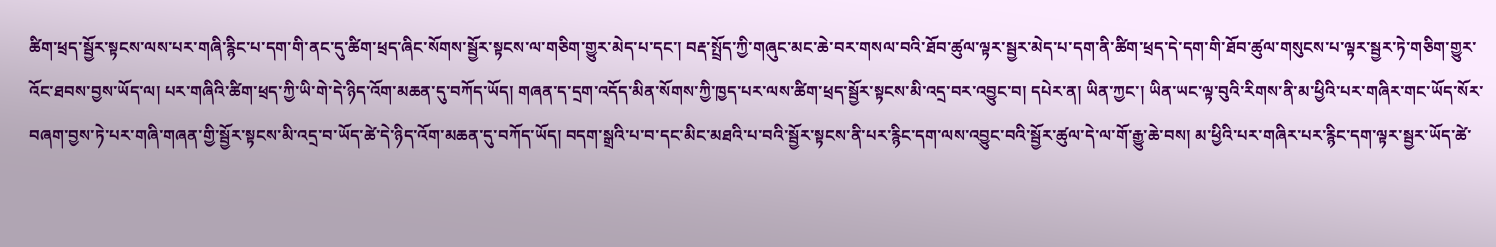ཚིག་ཕྲད་སྦྱོར་སྟངས་ལས་པར་གཞི་རྙིང་པ་དག་གི་ནང་དུ་ཚིག་ཕྲད་ཞིང་སོགས་སྦྱོར་སྟངས་ལ་གཅིག་གྱུར་མེད་པ་དང་། བརྡ་སྤྲོད་ཀྱི་གཞུང་མང་ཆེ་བར་གསལ་བའི་ཐོབ་ཚུལ་ལྟར་སྦྱར་མེད་པ་དག་ནི་ཚིག་ཕྲད་དེ་དག་གི་ཐོབ་ཚུལ་གསུངས་པ་ལྟར་སྦྱར་ཏེ་གཅིག་གྱུར་འོང་ཐབས་བྱས་ཡོད་ལ། པར་གཞིའི་ཚིག་ཕྲད་ཀྱི་ཡི་གེ་དེ་ཉིད་འོག་མཆན་དུ་བཀོད་ཡོད། གཞན་ད་དྲག་འདོད་མིན་སོགས་ཀྱི་ཁྱད་པར་ལས་ཚིག་ཕྲད་སྦྱོར་སྟངས་མི་འདྲ་བར་འབྱུང་བ། དཔེར་ན། ཡིན་ཀྱང་། ཡིན་ཡང་ལྟ་བུའི་རིགས་ནི་མ་ཕྱིའི་པར་གཞིར་གང་ཡོད་སོར་བཞག་བྱས་ཏེ་པར་གཞི་གཞན་གྱི་སྦྱོར་སྟངས་མི་འདྲ་བ་ཡོད་ཚེ་དེ་ཉིད་འོག་མཆན་དུ་བཀོད་ཡོད། བདག་སྒྲའི་པ་བ་དང་མིང་མཐའི་པ་བའི་སྦྱོར་སྟངས་ནི་པར་རྙིང་དག་ལས་འབྱུང་བའི་སྦྱོར་ཚུལ་དེ་ལ་གོ་རྒྱུ་ཆེ་བས། མ་ཕྱིའི་པར་གཞིར་པར་རྙིང་དག་ལྟར་སྦྱར་ཡོད་ཚེ་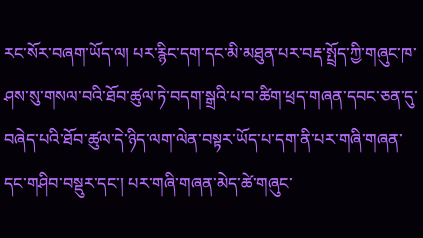རང་སོར་བཞག་ཡོད་ལ། པར་རྙིང་དག་དང་མི་མཐུན་པར་བརྡ་སྤྲོད་ཀྱི་གཞུང་ཁ་ཤས་སུ་གསལ་བའི་ཐོབ་ཚུལ་ཏེ་བདག་སྒྲའི་པ་བ་ཚིག་ཕྲད་གཞན་དབང་ཅན་དུ་བཞེད་པའི་ཐོབ་ཚུལ་དེ་ཉིད་ལག་ལེན་བསྟར་ཡོད་པ་དག་ནི་པར་གཞི་གཞན་དང་གཤིབ་བསྡུར་དང་། པར་གཞི་གཞན་མེད་ཚེ་གཞུང་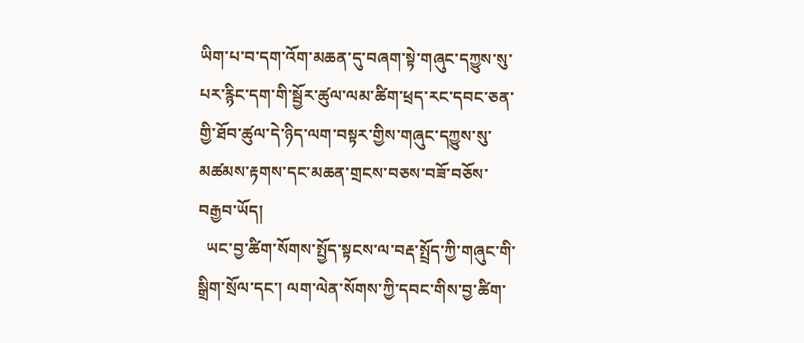ཡིག་པ་བ་དག་འོག་མཆན་དུ་བཞག་སྟེ་གཞུང་དཀྱུས་སུ་པར་རྙིང་དག་གི་སྦྱོར་ཚུལ་ལམ་ཚིག་ཕྲད་རང་དབང་ཅན་གྱི་ཐོབ་ཚུལ་དེ་ཉིད་ལག་བསྟར་གྱིས་གཞུང་དཀྱུས་སུ་མཚམས་རྟགས་དང་མཆན་གྲངས་བཅས་བཟོ་བཅོས་བརྒྱབ་ཡོད།
  ཡང་བྱ་ཚིག་སོགས་སྤྱོད་སྟངས་ལ་བརྡ་སྤྲོད་ཀྱི་གཞུང་གི་སྒྲིག་སྲོལ་དང་། ལག་ལེན་སོགས་ཀྱི་དབང་གིས་བྱ་ཚིག་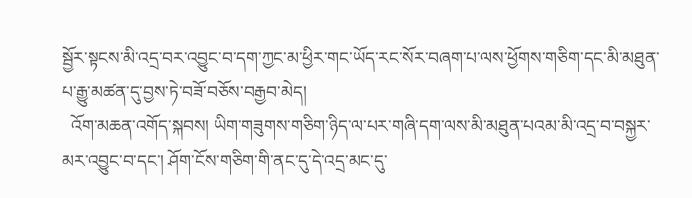སྦྱོར་སྟངས་མི་འདྲ་བར་འབྱུང་བ་དག་ཀྱང་མ་ཕྱིར་གང་ཡོད་རང་སོར་བཞག་པ་ལས་ཕྱོགས་གཅིག་དང་མི་མཐུན་པ་རྒྱུ་མཚན་དུ་བྱས་ཏེ་བཟོ་བཅོས་བརྒྱབ་མེད།
  འོག་མཆན་འགོད་སྐབས། ཡིག་གཟུགས་གཅིག་ཉིད་ལ་པར་གཞི་དག་ལས་མི་མཐུན་པའམ་མི་འདྲ་བ་བསྐྱར་མར་འབྱུང་བ་དང་། ཤོག་ངོས་གཅིག་གི་ནང་དུ་དེ་འདྲ་མང་དུ་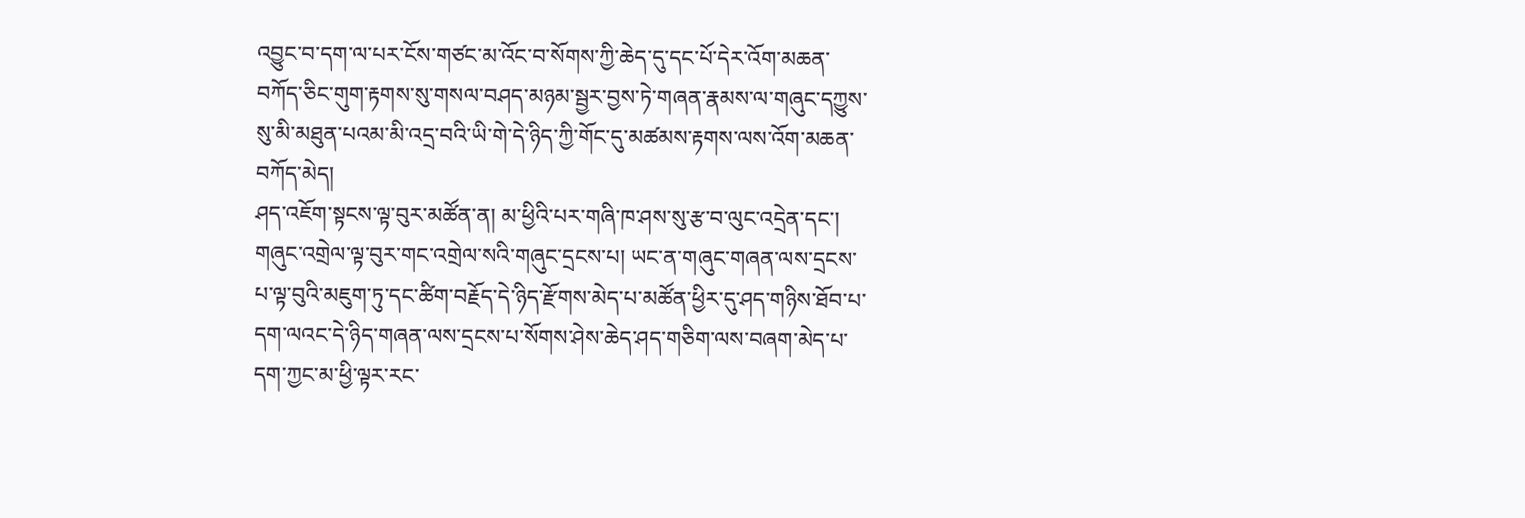འབྱུང་བ་དག་ལ་པར་ངོས་གཙང་མ་འོང་བ་སོགས་ཀྱི་ཆེད་དུ་དང་པོ་དེར་འོག་མཆན་བཀོད་ཅིང་གུག་རྟགས་སུ་གསལ་བཤད་མཉམ་སྦྱར་བྱས་ཏེ་གཞན་རྣམས་ལ་གཞུང་དཀྱུས་སུ་མི་མཐུན་པའམ་མི་འདྲ་བའི་ཡི་གེ་དེ་ཉིད་ཀྱི་གོང་དུ་མཚམས་རྟགས་ལས་འོག་མཆན་བཀོད་མེད།
ཤད་འཇོག་སྟངས་ལྟ་བུར་མཚོན་ན། མ་ཕྱིའི་པར་གཞི་ཁ་ཤས་སུ་རྩ་བ་ལུང་འདྲེན་དང་། གཞུང་འགྲེལ་ལྟ་བུར་གང་འགྲེལ་སའི་གཞུང་དྲངས་པ། ཡང་ན་གཞུང་གཞན་ལས་དྲངས་པ་ལྟ་བུའི་མཇུག་ཏུ་དང་ཚིག་བརྗོད་དེ་ཉིད་རྫོགས་མེད་པ་མཚོན་ཕྱིར་དུ་ཤད་གཉིས་ཐོབ་པ་དག་ལའང་དེ་ཉིད་གཞན་ལས་དྲངས་པ་སོགས་ཤེས་ཆེད་ཤད་གཅིག་ལས་བཞག་མེད་པ་དག་ཀྱང་མ་ཕྱི་ལྟར་རང་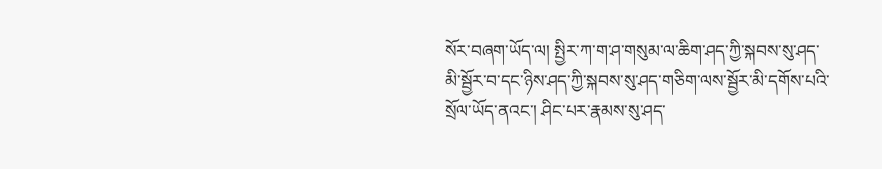སོར་བཞག་ཡོད་ལ། སྤྱིར་ཀ་ག་ཤ་གསུམ་ལ་ཆིག་ཤད་ཀྱི་སྐབས་སུ་ཤད་མི་སྦྱོར་བ་དང་ཉིས་ཤད་ཀྱི་སྐབས་སུ་ཤད་གཅིག་ལས་སྦྱོར་མི་དགོས་པའི་སྲོལ་ཡོད་ནའང་། ཤིང་པར་རྣམས་སུ་ཤད་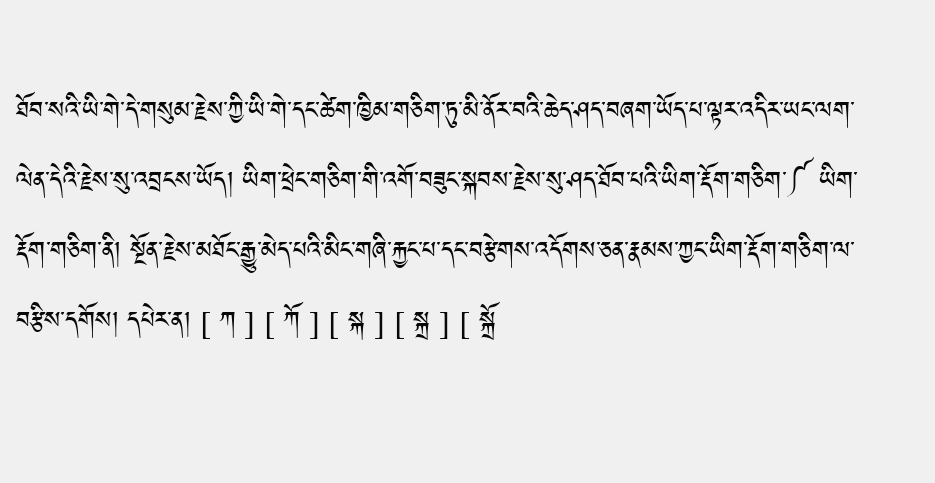ཐོབ་སའི་ཡི་གེ་དེ་གསུམ་རྗེས་ཀྱི་ཡི་གེ་དང་ཚེག་ཁྱིམ་གཅིག་ཏུ་མི་ནོར་བའི་ཆེད་ཤད་བཞག་ཡོད་པ་ལྟར་འདིར་ཡང་ལག་ལེན་དེའི་རྗེས་སུ་འབྲངས་ཡོད། ཡིག་ཕྲེང་གཅིག་གི་འགོ་བཟུང་སྐབས་རྗེས་སུ་ཤད་ཐོབ་པའི་ཡིག་རྡོག་གཅིག་༼ ཡིག་རྡོག་གཅིག་ནི། སྔོན་རྗེས་མཐོང་རྒྱུ་མེད་པའི་མིང་གཞི་རྐྱང་པ་དང་བརྩེགས་འདོགས་ཅན་རྣམས་ཀྱང་ཡིག་རྡོག་གཅིག་ལ་བརྩིས་དགོས། དཔེར་ན། [ ཀ ] [ ཀོ ] [ སྐ ] [ སྐྲ ] [ སྐྲོ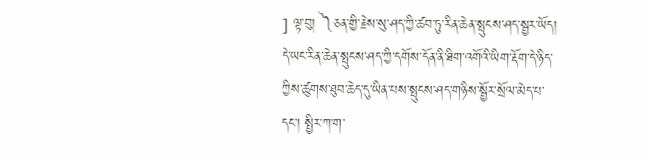] ལྟ་བུ། ༽ཅན་གྱི་རྗེས་སུ་ཤད་ཀྱི་ཚབ་ཏུ་རིན་ཆེན་སྤུངས་ཤད་སྦྱར་ཡོད། དེ་ཡང་རིན་ཆེན་སྤུངས་ཤད་ཀྱི་དགོས་དོན་ནི་ཐིག་འགོའི་ཡིག་རྡོག་དེ་ཉིད་ཀྱིས་ཚུགས་ཐུབ་ཆེད་དུ་ཡིན་པས་སྤུངས་ཤད་གཉིས་སྦྱོར་སྲོལ་མེད་པ་དང་། སྤྱིར་ཀ་ག་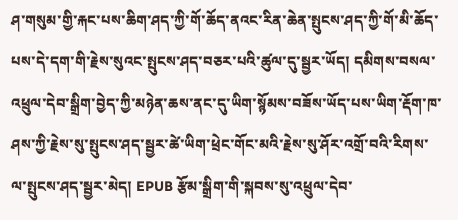ཤ་གསུམ་གྱི་རྐང་པས་ཆིག་ཤད་ཀྱི་གོ་ཆོད་ནའང་རིན་ཆེན་སྤུངས་ཤད་ཀྱི་གོ་མི་ཆོད་པས་དེ་དག་གི་རྗེས་སུའང་སྤུངས་ཤད་བཅར་པའི་ཚུལ་དུ་སྦྱར་ཡོད། དམིགས་བསལ་འཕྲུལ་དེབ་སྒྲིག་བྱེད་ཀྱི་མཉེན་ཆས་ནང་དུ་ཡིག་སྙོམས་བཟོས་ཡོད་པས་ཡིག་རྡོག་ཁ་ཤས་ཀྱི་རྗེས་སུ་སྤུངས་ཤད་སྦྱར་ཚེ་ཡིག་ཕྲེང་གོང་མའི་རྗེས་སུ་ཤོར་འགྲོ་བའི་རིགས་ལ་སྤུངས་ཤད་སྦྱར་མེད། EPUB རྩོམ་སྒྲིག་གི་སྐབས་སུ་འཕྲུལ་དེབ་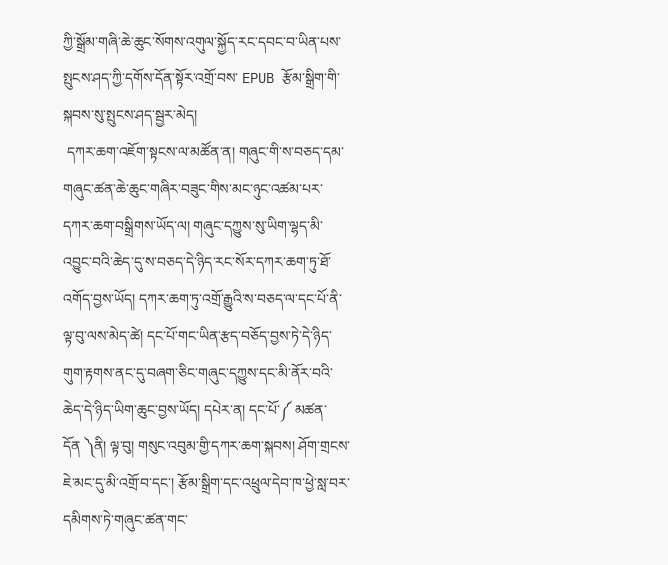ཀྱི་སྒྲོམ་གཞི་ཆེ་ཆུང་སོགས་འགུལ་སྐྱོད་རང་དབང་བ་ཡིན་པས་སྤུངས་ཤད་ཀྱི་དགོས་དོན་སྟོར་འགྲོ་བས་ EPUB རྩོམ་སྒྲིག་གི་སྐབས་སུ་སྤུངས་ཤད་སྦྱར་མེད།
 དཀར་ཆག་འཇོག་སྟངས་ལ་མཚོན་ན། གཞུང་གི་ས་བཅད་དམ་གཞུང་ཚན་ཆེ་ཆུང་གཞིར་བཟུང་གིས་མང་ཉུང་འཚམ་པར་དཀར་ཆག་བསྒྲིགས་ཡོད་ལ། གཞུང་དཀྱུས་སུ་ཡིག་ལྷད་མི་འབྱུང་བའི་ཆེད་དུ་ས་བཅད་དེ་ཉིད་རང་སོར་དཀར་ཆག་ཏུ་ཐོ་འགོད་བྱས་ཡོད། དཀར་ཆག་ཏུ་འགྲོ་རྒྱུའི་ས་བཅད་ལ་དང་པོ་ནི་ལྟ་བུ་ལས་མེད་ཚེ། དང་པོ་གང་ཡིན་རྩད་བཅོད་བྱས་ཏེ་དེ་ཉིད་གུག་རྟགས་ནང་དུ་བཞག་ཅིང་གཞུང་དཀྱུས་དང་མི་ནོར་བའི་ཆེད་དེ་ཉིད་ཡིག་ཆུང་བྱས་ཡོད། དཔེར་ན། དང་པོ་༼ མཚན་དོན ༽ནི། ལྟ་བུ། གསུང་འབུམ་གྱི་དཀར་ཆག་སྐབས། ཤོག་གྲངས་ཇེ་མང་དུ་མི་འགྲོ་བ་དང་། རྩོམ་སྒྲིག་དང་འཕྲུལ་དེབ་ཁ་ཕྱེ་སླ་བར་དམིགས་ཏེ་གཞུང་ཚན་གང་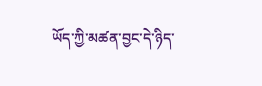ཡོད་ཀྱི་མཚན་བྱང་དེ་ཉིད་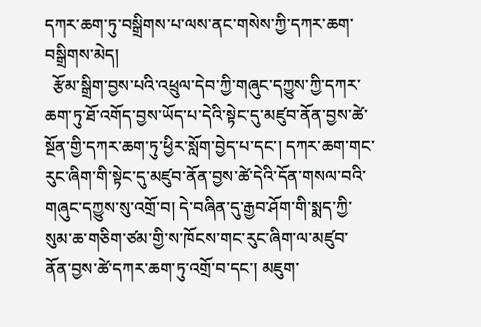དཀར་ཆག་ཏུ་བསྒྲིགས་པ་ལས་ནང་གསེས་ཀྱི་དཀར་ཆག་བསྒྲིགས་མེད།
  རྩོམ་སྒྲིག་བྱས་པའི་འཕྲུལ་དེབ་ཀྱི་གཞུང་དཀྱུས་ཀྱི་དཀར་ཆག་ཏུ་ཐོ་འགོད་བྱས་ཡོད་པ་དེའི་སྟེང་དུ་མཛུབ་ནོན་བྱས་ཚེ་སྔོན་གྱི་དཀར་ཆག་ཏུ་ཕྱིར་སློག་བྱེད་པ་དང་། དཀར་ཆག་གང་རུང་ཞིག་གི་སྟེང་དུ་མཛུབ་ནོན་བྱས་ཚེ་དེའི་དོན་གསལ་བའི་གཞུང་དཀྱུས་སུ་འགྲོ་བ། དེ་བཞིན་དུ་རྒྱབ་ཤོག་གི་སྨད་ཀྱི་སུམ་ཆ་གཅིག་ཙམ་གྱི་ས་ཁོངས་གང་རུང་ཞིག་ལ་མཛུབ་ནོན་བྱས་ཚེ་དཀར་ཆག་ཏུ་འགྲོ་བ་དང་། མཇུག་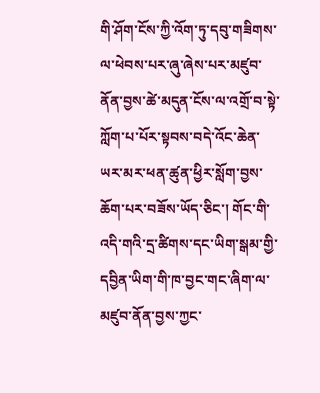གི་ཤོག་ངོས་ཀྱི་འོག་ཏུ་དབུ་གཟིགས་ལ་ཕེབས་པར་ཞུ་ཞེས་པར་མཛུབ་ནོན་བྱས་ཚེ་མདུན་ངོས་ལ་འགྲོ་བ་སྟེ་ཀློག་པ་པོར་སྟབས་བདེ་འོང་ཆེན་ཡར་མར་ཕན་ཚུན་ཕྱིར་སློག་བྱས་ཆོག་པར་བཟོས་ཡོད་ཅིང་། གོང་གི་འདི་གའི་དྲ་ཚིགས་དང་ཡིག་སྒམ་གྱི་དབྱིན་ཡིག་གི་ཁ་བྱང་གང་ཞིག་ལ་མཛུབ་ནོན་བྱས་ཀྱང་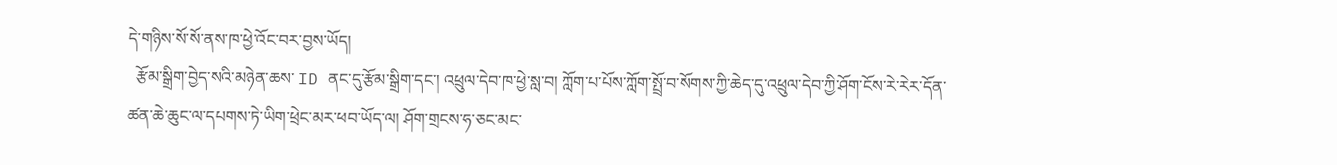དེ་གཉིས་སོ་སོ་ནས་ཁ་ཕྱེ་འོང་བར་བྱས་ཡོད།
  རྩོམ་སྒྲིག་བྱེད་སའི་མཉེན་ཆས་ ID ནང་དུ་རྩོམ་སྒྲིག་དང་། འཕྲུལ་དེབ་ཁ་ཕྱེ་སླ་བ། ཀློག་པ་པོས་ཀློག་སྤྲོ་བ་སོགས་ཀྱི་ཆེད་དུ་འཕྲུལ་དེབ་ཀྱི་ཤོག་ངོས་རེ་རེར་དོན་ཚན་ཆེ་ཆུང་ལ་དཔགས་ཏེ་ཡིག་ཕྲེང་མར་ཕབ་ཡོད་ལ། ཤོག་གྲངས་ཧ་ཅང་མང་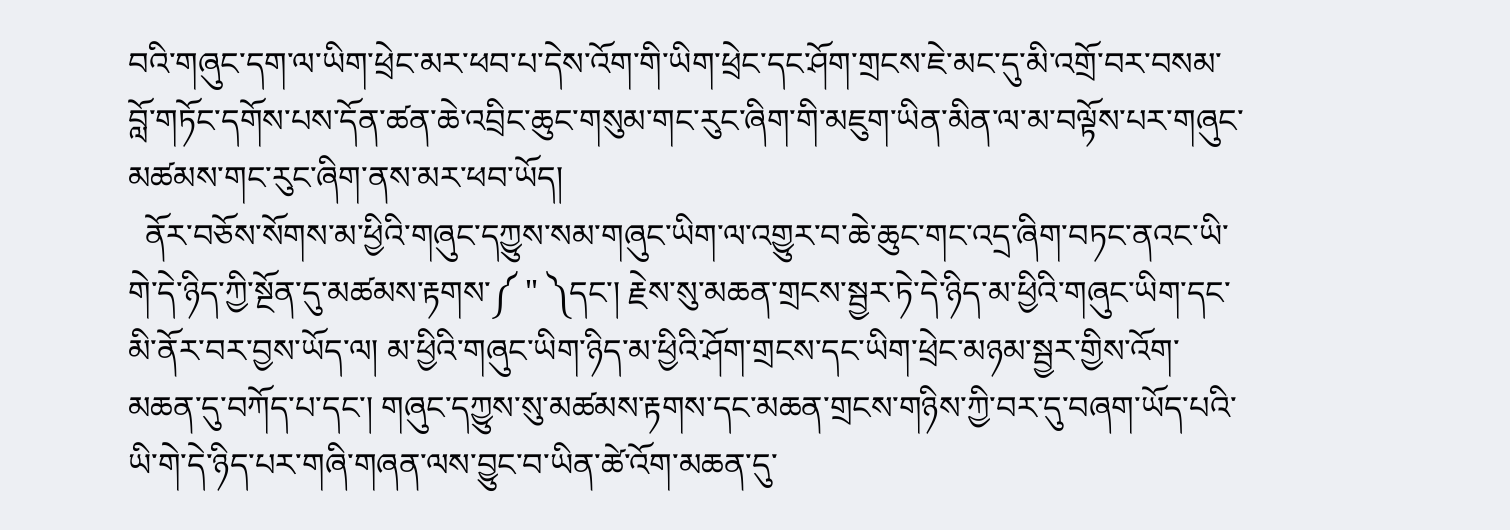བའི་གཞུང་དག་ལ་ཡིག་ཕྲེང་མར་ཕབ་པ་དེས་འོག་གི་ཡིག་ཕྲེང་དང་ཤོག་གྲངས་ཇེ་མང་དུ་མི་འགྲོ་བར་བསམ་བློ་གཏོང་དགོས་པས་དོན་ཚན་ཆེ་འབྲིང་ཆུང་གསུམ་གང་རུང་ཞིག་གི་མཇུག་ཡིན་མིན་ལ་མ་བལྟོས་པར་གཞུང་མཚམས་གང་རུང་ཞིག་ནས་མར་ཕབ་ཡོད།
  ནོར་བཅོས་སོགས་མ་ཕྱིའི་གཞུང་དཀྱུས་སམ་གཞུང་ཡིག་ལ་འགྱུར་བ་ཆེ་ཆུང་གང་འདྲ་ཞིག་བཏང་ནའང་ཡི་གེ་དེ་ཉིད་ཀྱི་སྔོན་དུ་མཚམས་རྟགས་༼ " ༽དང་། རྗེས་སུ་མཆན་གྲངས་སྦྱར་ཏེ་དེ་ཉིད་མ་ཕྱིའི་གཞུང་ཡིག་དང་མི་ནོར་བར་བྱས་ཡོད་ལ། མ་ཕྱིའི་གཞུང་ཡིག་ཉིད་མ་ཕྱིའི་ཤོག་གྲངས་དང་ཡིག་ཕྲེང་མཉམ་སྦྱར་གྱིས་འོག་མཆན་དུ་བཀོད་པ་དང་། གཞུང་དཀྱུས་སུ་མཚམས་རྟགས་དང་མཆན་གྲངས་གཉིས་ཀྱི་བར་དུ་བཞག་ཡོད་པའི་ཡི་གེ་དེ་ཉིད་པར་གཞི་གཞན་ལས་བྱུང་བ་ཡིན་ཚེ་འོག་མཆན་དུ་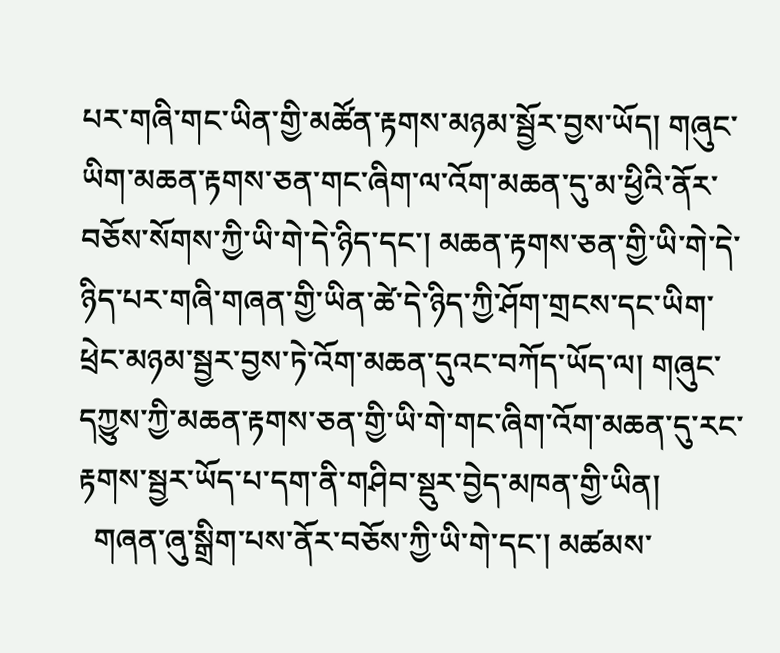པར་གཞི་གང་ཡིན་གྱི་མཚོན་རྟགས་མཉམ་སྦྱོར་བྱས་ཡོད། གཞུང་ཡིག་མཆན་རྟགས་ཅན་གང་ཞིག་ལ་འོག་མཆན་དུ་མ་ཕྱིའི་ནོར་བཅོས་སོགས་ཀྱི་ཡི་གེ་དེ་ཉིད་དང་། མཆན་རྟགས་ཅན་གྱི་ཡི་གེ་དེ་ཉིད་པར་གཞི་གཞན་གྱི་ཡིན་ཚེ་དེ་ཉིད་ཀྱི་ཤོག་གྲངས་དང་ཡིག་ཕྲེང་མཉམ་སྦྱར་བྱས་ཏེ་འོག་མཆན་དུའང་བཀོད་ཡོད་ལ། གཞུང་དཀྱུས་ཀྱི་མཆན་རྟགས་ཅན་གྱི་ཡི་གེ་གང་ཞིག་འོག་མཆན་དུ་རང་རྟགས་སྦྱར་ཡོད་པ་དག་ནི་གཤིབ་སྡུར་བྱེད་མཁན་གྱི་ཡིན།
  གཞན་ཞུ་སྒྲིག་པས་ནོར་བཅོས་ཀྱི་ཡི་གེ་དང་། མཚམས་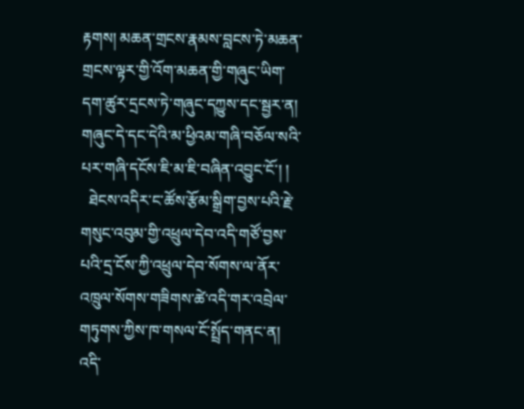རྟགས། མཆན་གྲངས་རྣམས་བླངས་ཏེ་མཆན་གྲངས་ལྟར་གྱི་འོག་མཆན་གྱི་གཞུང་ཡིག་དག་ཚུར་དྲངས་ཏེ་གཞུང་དཀྱུས་དང་སྦྱར་ན། གཞུང་དེ་དང་དེའི་མ་ཕྱིའམ་གཞི་བཅོལ་སའི་པར་གཞི་དངོས་ཇི་མ་ཇི་བཞིན་འབྱུང་ངོ་། །
  ཐེངས་འདིར་ང་ཚོས་རྩོམ་སྒྲིག་བྱས་པའི་རྗེ་གསུང་འབུམ་གྱི་འཕྲུལ་དེབ་འདི་གཙོ་བྱས་པའི་དྲ་ངོས་ཀྱི་འཕྲུལ་དེབ་སོགས་ལ་ནོར་འཁྲུལ་སོགས་གཟིགས་ཚེ་འདི་གར་འབྲེལ་གཏུགས་ཀྱིས་ཁ་གསལ་ངོ་སྤྲོད་གནང་ན། འདི་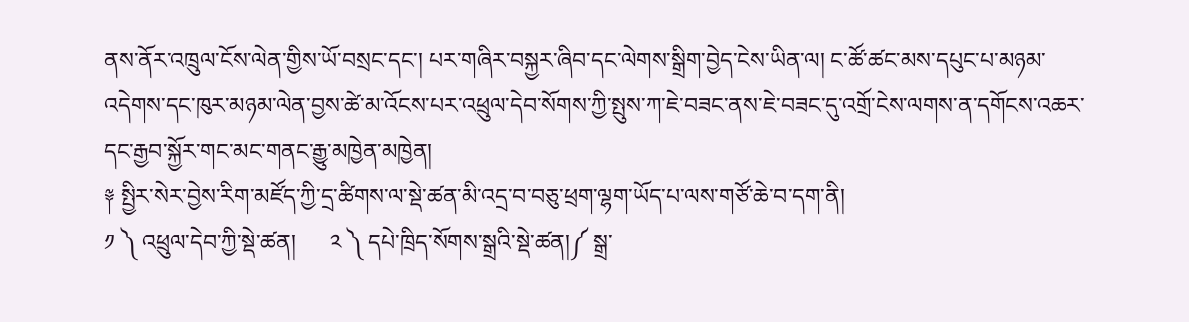ནས་ནོར་འཁྲུལ་ངོས་ལེན་གྱིས་ཡོ་བསྲང་དང་། པར་གཞིར་བསྐྱར་ཞིབ་དང་ལེགས་སྒྲིག་བྱེད་ངེས་ཡིན་ལ། ང་ཚོ་ཚང་མས་དཔུང་པ་མཉམ་འདེགས་དང་ཁུར་མཉམ་ལེན་བྱས་ཚེ་མ་འོངས་པར་འཕྲུལ་དེབ་སོགས་ཀྱི་སྤུས་ཀ་ཇེ་བཟང་ནས་ཇེ་བཟང་དུ་འགྲོ་ངེས་ལགས་ན་དགོངས་འཆར་དང་རྒྱབ་སྐྱོར་གང་མང་གནང་རྒྱུ་མཁྱེན་མཁྱེན།
༈ སྤྱིར་སེར་བྱེས་རིག་མཛོད་ཀྱི་དྲ་ཚིགས་ལ་སྡེ་ཚན་མི་འདྲ་བ་བཅུ་ཕྲག་ལྷག་ཡོད་པ་ལས་གཙོ་ཆེ་བ་དག་ནི།
༡ ༽ འཕྲུལ་དེབ་ཀྱི་སྡེ་ཚན།      ༢ ༽ དཔེ་ཁྲིད་སོགས་སྒྲའི་སྡེ་ཚན།༼ སྒྲ་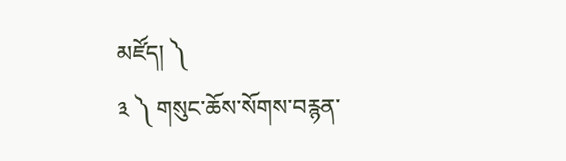མཛོད། ༽
༣ ༽ གསུང་ཆོས་སོགས་བརྙན་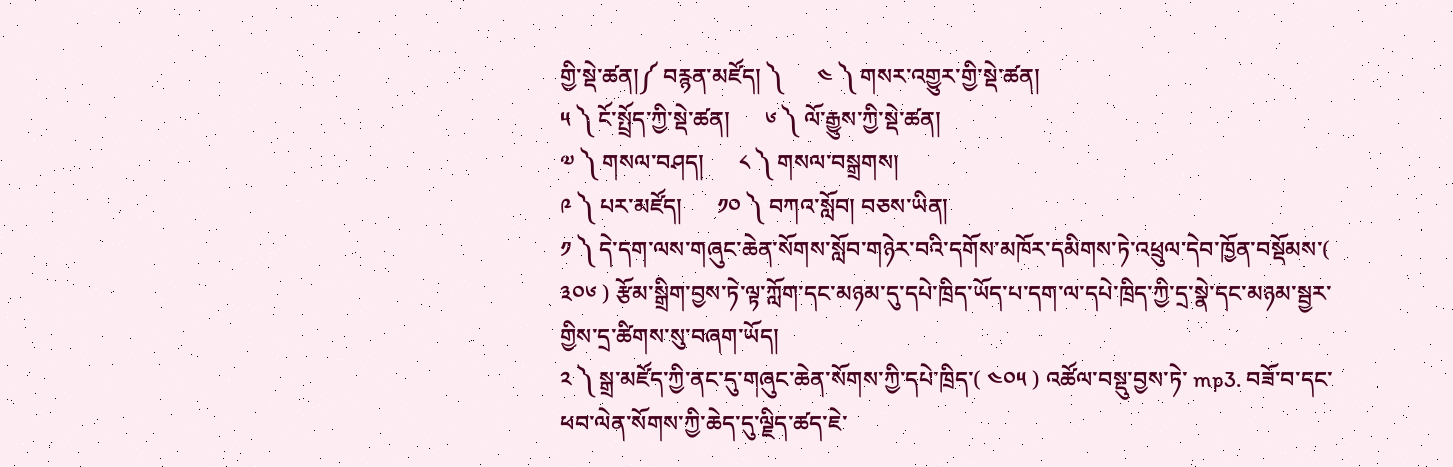གྱི་སྡེ་ཚན།༼ བརྙན་མཛོད། ༽      ༤ ༽ གསར་འགྱུར་གྱི་སྡེ་ཚན།
༥ ༽ ངོ་སྤྲོད་ཀྱི་སྡེ་ཚན།      ༦ ༽ ལོ་རྒྱུས་ཀྱི་སྡེ་ཚན།
༧ ༽ གསལ་བཤད།      ༨ ༽ གསལ་བསྒྲགས།
༩ ༽ པར་མཛོད།      ༡༠ ༽ བཀའ་སློབ། བཅས་ཡིན།
༡ ༽ དེ་དག་ལས་གཞུང་ཆེན་སོགས་སློབ་གཉེར་བའི་དགོས་མཁོར་དམིགས་ཏེ་འཕྲུལ་དེབ་ཁྱོན་བསྡོམས་( ༣༠༦ ) རྩོམ་སྒྲིག་བྱས་ཏེ་ལྟ་ཀློག་དང་མཉམ་དུ་དཔེ་ཁྲིད་ཡོད་པ་དག་ལ་དཔེ་ཁྲིད་ཀྱི་དྲ་སྣེ་དང་མཉམ་སྦྱར་གྱིས་དྲ་ཚིགས་སུ་བཞག་ཡོད།
༢ ༽ སྒྲ་མཛོད་ཀྱི་ནང་དུ་གཞུང་ཆེན་སོགས་ཀྱི་དཔེ་ཁྲིད་( ༤༠༥ ) འཚོལ་བསྡུ་བྱས་ཏེ་ mp3. བཟོ་བ་དང་ཕབ་ལེན་སོགས་ཀྱི་ཆེད་དུ་ལྗིད་ཚད་ཇེ་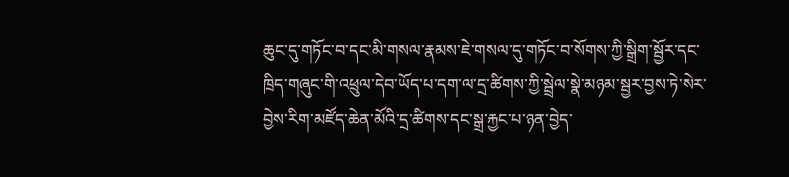ཆུང་དུ་གཏོང་བ་དང་མི་གསལ་རྣམས་ཇེ་གསལ་དུ་གཏོང་བ་སོགས་ཀྱི་སྒྲིག་སྦྱོར་དང་ཁྲིད་གཞུང་གི་འཕྲུལ་དེབ་ཡོད་པ་དག་ལ་དྲ་ཚིགས་ཀྱི་སྦྲེལ་སྣེ་མཉམ་སྦྱར་བྱས་ཏེ་སེར་བྱེས་རིག་མཛོད་ཆེན་མོའི་དྲ་ཚིགས་དང་སྒྲ་རྐྱང་པ་ཉན་བྱེད་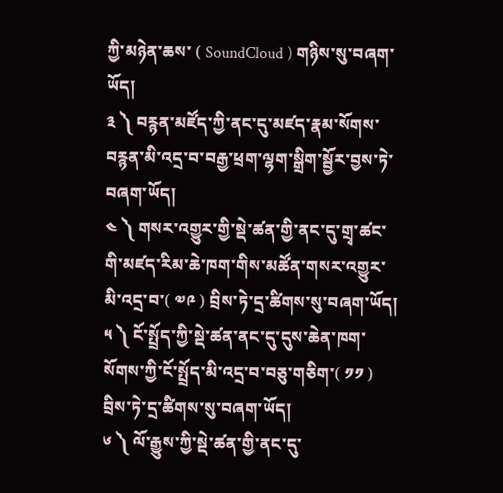ཀྱི་མཉེན་ཆས་ ( SoundCloud ) གཉིས་སུ་བཞག་ཡོད།
༣ ༽ བརྙན་མཛོད་ཀྱི་ནང་དུ་མཛད་རྣམ་སོགས་བརྙན་མི་འདྲ་བ་བརྒྱ་ཕྲག་ལྷག་སྒྲིག་སྦྱོར་བྱས་ཏེ་བཞག་ཡོད།
༤ ༽ གསར་འགྱུར་གྱི་སྡེ་ཚན་གྱི་ནང་དུ་གྲྭ་ཚང་གི་མཛད་རིམ་ཆེ་ཁག་གིས་མཚོན་གསར་འགྱུར་མི་འདྲ་བ་( ༧༩ ) བྲིས་ཏེ་དྲ་ཚིགས་སུ་བཞག་ཡོད།
༥ ༽ ངོ་སྤྲོད་ཀྱི་སྡེ་ཚན་ནང་དུ་དུས་ཆེན་ཁག་སོགས་ཀྱི་ངོ་སྤྲོད་མི་འདྲ་བ་བཅུ་གཅིག་( ༡༡ ) བྲིས་ཏེ་དྲ་ཚིགས་སུ་བཞག་ཡོད།
༦ ༽ ལོ་རྒྱུས་ཀྱི་སྡེ་ཚན་གྱི་ནང་དུ་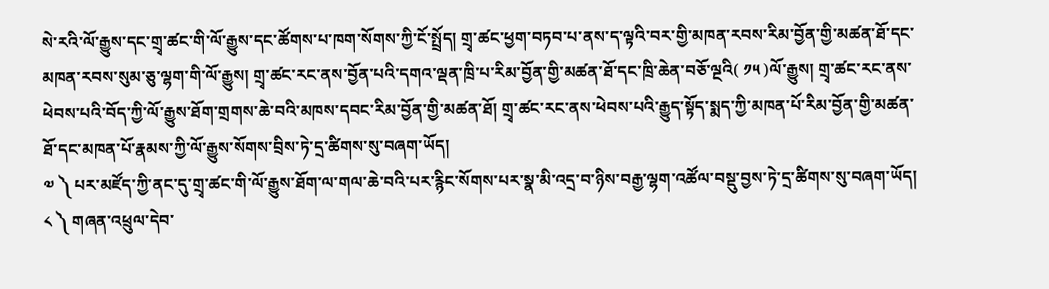སེ་རའི་ལོ་རྒྱུས་དང་གྲྭ་ཚང་གི་ལོ་རྒྱུས་དང་ཚོགས་པ་ཁག་སོགས་ཀྱི་ངོ་སྤྲོད། གྲྭ་ཚང་ཕྱག་བཏབ་པ་ནས་ད་ལྟའི་བར་གྱི་མཁན་རབས་རིམ་བྱོན་གྱི་མཚན་ཐོ་དང་མཁན་རབས་སུམ་ཅུ་ལྷག་གི་ལོ་རྒྱུས། གྲྭ་ཚང་རང་ནས་བྱོན་པའི་དགའ་ལྡན་ཁྲི་པ་རིམ་བྱོན་གྱི་མཚན་ཐོ་དང་ཁྲི་ཆེན་བཅོ་ལྔའི( ༡༥ )ལོ་རྒྱུས། གྲྭ་ཚང་རང་ནས་ཕེབས་པའི་བོད་ཀྱི་ལོ་རྒྱུས་ཐོག་གྲགས་ཆེ་བའི་མཁས་དབང་རིམ་བྱོན་གྱི་མཚན་ཐོ། གྲྭ་ཚང་རང་ནས་ཕེབས་པའི་རྒྱུད་སྟོད་སྨད་ཀྱི་མཁན་པོ་རིམ་བྱོན་གྱི་མཚན་ཐོ་དང་མཁན་པོ་རྣམས་ཀྱི་ལོ་རྒྱུས་སོགས་བྲིས་ཏེ་དྲ་ཚིགས་སུ་བཞག་ཡོད།
༧ ༽ པར་མཛོད་ཀྱི་ནང་དུ་གྲྭ་ཚང་གི་ལོ་རྒྱུས་ཐོག་ལ་གལ་ཆེ་བའི་པར་རྙིང་སོགས་པར་སྣ་མི་འདྲ་བ་ཉིས་བརྒྱ་ལྷག་འཚོལ་བསྡུ་བྱས་ཏེ་དྲ་ཚིགས་སུ་བཞག་ཡོད།
༨ ༽ གཞན་འཕྲུལ་དེབ་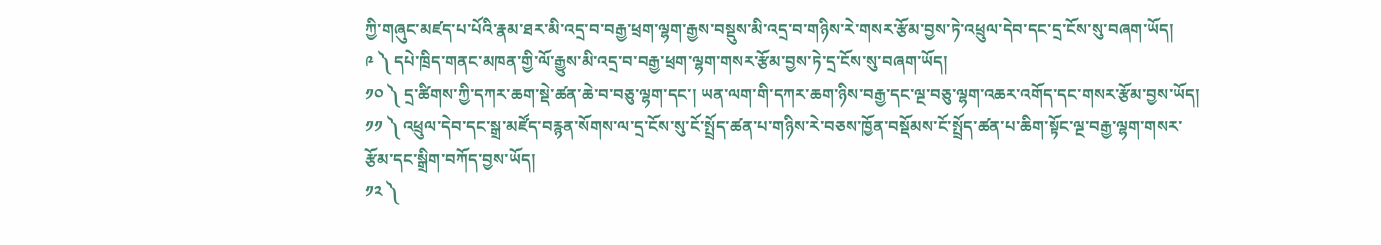ཀྱི་གཞུང་མཛད་པ་པོའི་རྣམ་ཐར་མི་འདྲ་བ་བརྒྱ་ཕྲག་ལྷག་རྒྱས་བསྡུས་མི་འདྲ་བ་གཉིས་རེ་གསར་རྩོམ་བྱས་ཏེ་འཕྲུལ་དེབ་དང་དྲ་ངོས་སུ་བཞག་ཡོད།
༩ ༽ དཔེ་ཁྲིད་གནང་མཁན་གྱི་ལོ་རྒྱུས་མི་འདྲ་བ་བརྒྱ་ཕྲག་ལྷག་གསར་རྩོམ་བྱས་ཏེ་དྲ་ངོས་སུ་བཞག་ཡོད།
༡༠ ༽ དྲ་ཚིགས་ཀྱི་དཀར་ཆག་སྡེ་ཚན་ཆེ་བ་བཅུ་ལྷག་དང་། ཡན་ལག་གི་དཀར་ཆག་ཉིས་བརྒྱ་དང་ལྔ་བཅུ་ལྷག་འཆར་འགོད་དང་གསར་རྩོམ་བྱས་ཡོད།
༡༡ ༽ འཕྲུལ་དེབ་དང་སྒྲ་མཛོད་བརྙན་སོགས་ལ་དྲ་ངོས་སུ་ངོ་སྤྲོད་ཚན་པ་གཉིས་རེ་བཅས་ཁྱོན་བསྡོམས་ངོ་སྤྲོད་ཚན་པ་ཆིག་སྟོང་ལྔ་བརྒྱ་ལྷག་གསར་རྩོམ་དང་སྒྲིག་བཀོད་བྱས་ཡོད།
༡༢ ༽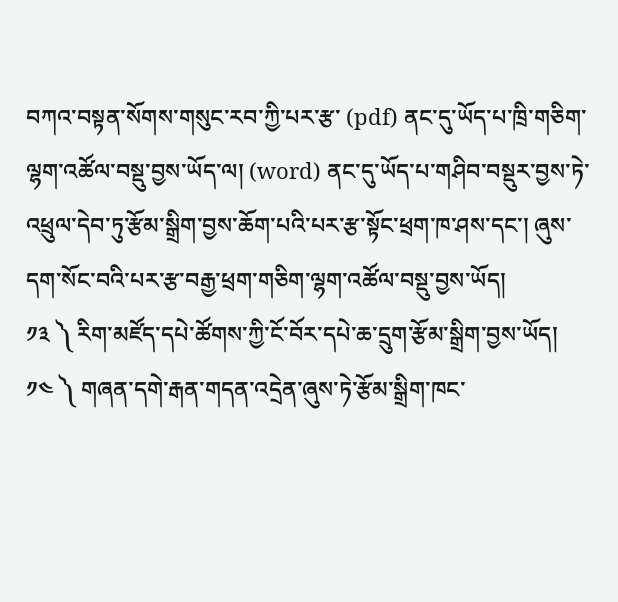བཀའ་བསྟན་སོགས་གསུང་རབ་ཀྱི་པར་རྩ་ (pdf) ནང་དུ་ཡོད་པ་ཁྲི་གཅིག་ལྷག་འཚོལ་བསྡུ་བྱས་ཡོད་ལ། (word) ནང་དུ་ཡོད་པ་གཤིབ་བསྡུར་བྱས་ཏེ་འཕྲུལ་དེབ་ཏུ་རྩོམ་སྒྲིག་བྱས་ཆོག་པའི་པར་རྩ་སྟོང་ཕྲག་ཁ་ཤས་དང་། ཞུས་དག་སོང་བའི་པར་རྩ་བརྒྱ་ཕྲག་གཅིག་ལྷག་འཚོལ་བསྡུ་བྱས་ཡོད།
༡༣ ༽ རིག་མཛོད་དཔེ་ཚོགས་ཀྱི་ངོ་བོར་དཔེ་ཆ་དྲུག་རྩོམ་སྒྲིག་བྱས་ཡོད།
༡༤ ༽ གཞན་དགེ་རྒན་གདན་འདྲེན་ཞུས་ཏེ་རྩོམ་སྒྲིག་ཁང་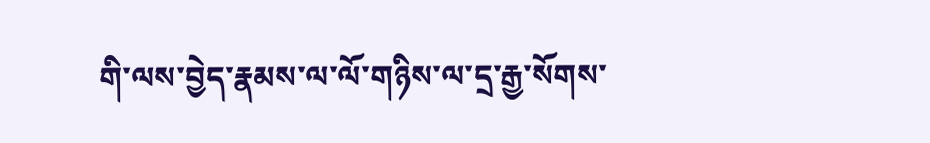གི་ལས་བྱེད་རྣམས་ལ་ལོ་གཉིས་ལ་དྲ་རྒྱ་སོགས་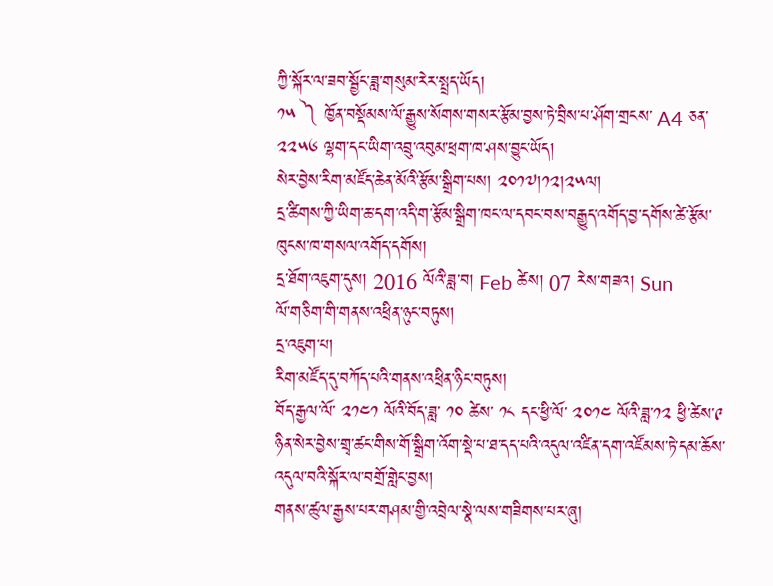ཀྱི་སྐོར་ལ་ཟབ་སྦྱོང་ཟླ་གསུམ་རེར་སྤྲད་ཡོད།
༡༥ ༽ ཁྱོན་བསྡོམས་ལོ་རྒྱུས་སོགས་གསར་རྩོམ་བྱས་ཏེ་བྲིས་པ་ཤོག་གྲངས་ A4 ཅན་༢༢༥༦ ལྷག་དང་ཡིག་འབྲུ་འབུམ་ཕྲག་ཁ་ཤས་བྱུང་ཡོད།
སེར་བྱེས་རིག་མཛོད་ཆེན་མོའི་རྩོམ་སྒྲིག་པས། ༢༠༡༧།༡༢།༢༥ལ།
དྲ་ཚིགས་ཀྱི་ཡིག་ཆ་དག་འདི་ག་རྩོམ་སྒྲིག་ཁང་ལ་དབང་བས་བརྒྱུད་འགོད་བྱ་དགོས་ཚེ་རྩོམ་ཁུངས་ཁ་གསལ་འགོད་དགོས།
དྲ་ཐོག་འཇུག་དུས། 2016 ལོའི་ཟླ་བ། Feb ཚེས། 07 རེས་གཟའ། Sun
ལོ་གཅིག་གི་གནས་འཕྲིན་ཉུང་བཏུས།
དྲ་འཇུག་པ།
རིག་མཛོད་དུ་བཀོད་པའི་གནས་འཕྲིན་ཉིང་བཏུས།
བོད་རྒྱལ་ལོ་ ༢༡༤༡ ལོའི་བོད་ཟླ་ ༡༠ ཚེས་ ༡༨ དང་ཕྱི་ལོ་ ༢༠༡༤ ལོའི་ཟླ་༡༢ ཕྱི་ཚེས་༩ ཉིན་སེར་བྱེས་གྲྭ་ཚང་གིས་གོ་སྒྲིག་འོག་སྡེ་པ་ཐ་དད་པའི་འདུལ་འཛིན་དག་འཛོམས་ཏེ་དམ་ཆོས་འདུལ་བའི་སྐོར་ལ་བགྲོ་གླེང་བྱས།
གནས་ཚུལ་རྒྱས་པར་གཤམ་གྱི་འབྲེལ་སྣེ་ལས་གཟིགས་པར་ཞུ།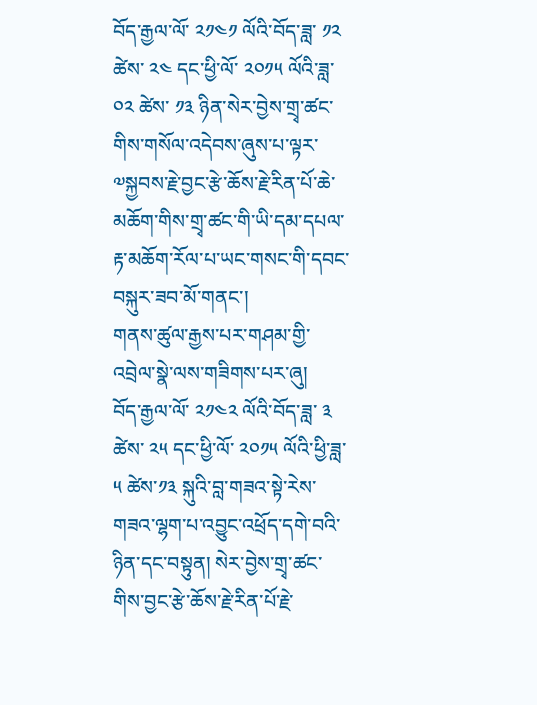བོད་རྒྱལ་ལོ་ ༢༡༤༡ ལོའི་བོད་ཟླ་ ༡༢ ཚེས་ ༢༤ དང་ཕྱི་ལོ་ ༢༠༡༥ ལོའི་ཟླ་ ༠༢ ཚེས་ ༡༣ ཉིན་སེར་བྱེས་གྲྭ་ཚང་གིས་གསོལ་འདེབས་ཞུས་པ་ལྟར་༧སྐྱབས་རྗེ་བྱང་རྩེ་ཆོས་རྗེ་རིན་པོ་ཆེ་མཆོག་གིས་གྲྭ་ཚང་གི་ཡི་དམ་དཔལ་རྟ་མཆོག་རོལ་པ་ཡང་གསང་གི་དབང་བསྐུར་ཟབ་མོ་གནང་།
གནས་ཚུལ་རྒྱས་པར་གཤམ་གྱི་འབྲེལ་སྣེ་ལས་གཟིགས་པར་ཞུ།
བོད་རྒྱལ་ལོ་ ༢༡༤༢ ལོའི་བོད་ཟླ་ ༣ ཚེས་ ༢༥ དང་ཕྱི་ལོ་ ༢༠༡༥ ལོའི་ཕྱི་ཟླ་ ༥ ཚེས་༡༣ སྐུའི་བླ་གཟའ་སྟེ་རེས་གཟའ་ལྷག་པ་འབྱུང་འཕྲོད་དགེ་བའི་ཉིན་དང་བསྟུན། སེར་བྱེས་གྲྭ་ཚང་གིས་བྱང་རྩེ་ཆོས་རྗེ་རིན་པོ་རྗེ་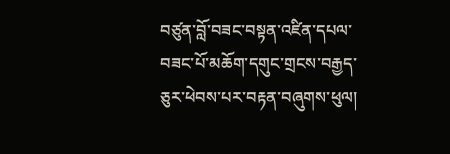བཙུན་བློ་བཟང་བསྟན་འཛིན་དཔལ་བཟང་པོ་མཆོག་དགུང་གྲངས་བརྒྱད་ཅུར་ཕེབས་པར་བརྟན་བཞུགས་ཕུལ།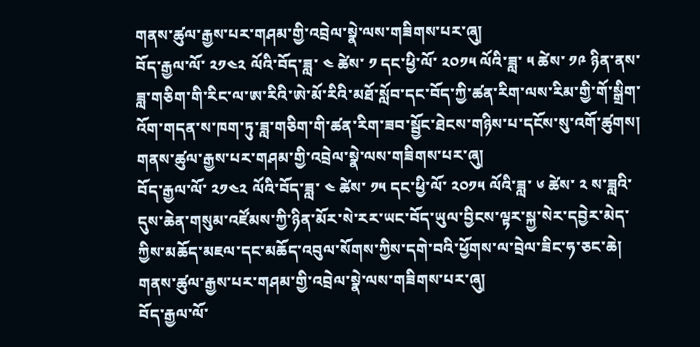གནས་ཚུལ་རྒྱས་པར་གཤམ་གྱི་འབྲེལ་སྣེ་ལས་གཟིགས་པར་ཞུ།
བོད་རྒྱལ་ལོ་ ༢༡༤༢ ལོའི་བོད་ཟླ་ ༤ ཚེས་ ༡ དང་ཕྱི་ལོ་ ༢༠༡༥ ལོའི་ཟླ་ ༥ ཚེས་ ༡༩ ཉིན་ནས་ཟླ་གཅིག་གི་རིང་ལ་ཨ་རིའི་ཨེ་མོ་རིའི་མཐོ་སློབ་དང་བོད་ཀྱི་ཚན་རིག་ལས་རིམ་གྱི་གོ་སྒྲིག་འོག་གདན་ས་ཁག་ཏུ་ཟླ་གཅིག་གི་ཚན་རིག་ཟབ་སྦྱོང་ཐེངས་གཉིས་པ་དངོས་སུ་འགོ་ཚུགས།
གནས་ཚུལ་རྒྱས་པར་གཤམ་གྱི་འབྲེལ་སྣེ་ལས་གཟིགས་པར་ཞུ།
བོད་རྒྱལ་ལོ་ ༢༡༤༢ ལོའི་བོད་ཟླ་ ༤ ཚེས་ ༡༥ དང་ཕྱི་ལོ་ ༢༠༡༥ ལོའི་ཟླ་ ༦ ཚེས་ ༢ ས་ཟླའི་དུས་ཆེན་གསུམ་འཛོམས་ཀྱི་ཉིན་མོར་སེ་རར་ཡང་བོད་ཡུལ་བྱིངས་ལྟར་སྐྱ་སེར་དབྱེར་མེད་ཀྱིས་མཆོད་མཇལ་དང་མཆོད་འབུལ་སོགས་ཀྱིས་དགེ་བའི་ཕྱོགས་ལ་བྲེལ་ཟིང་ཧ་ཅང་ཆེ།
གནས་ཚུལ་རྒྱས་པར་གཤམ་གྱི་འབྲེལ་སྣེ་ལས་གཟིགས་པར་ཞུ།
བོད་རྒྱལ་ལོ་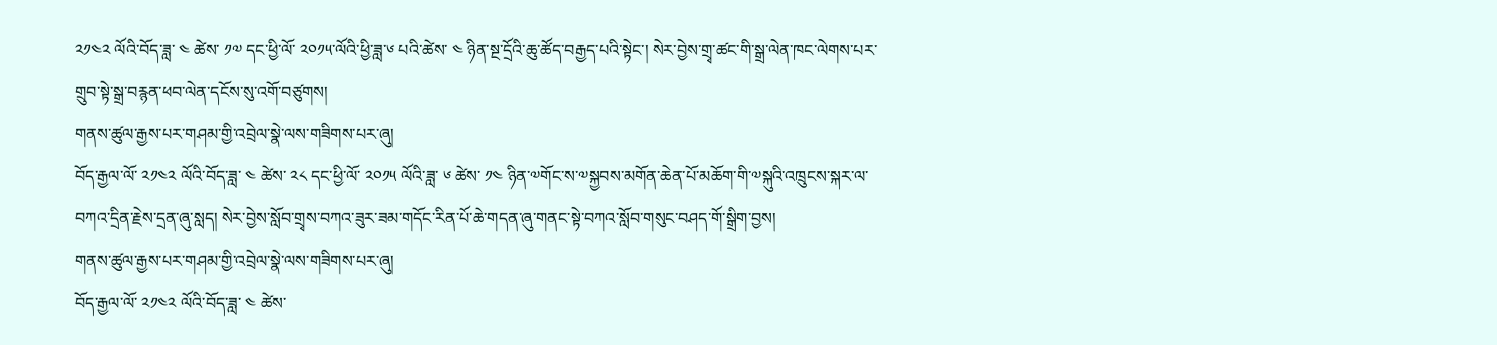༢༡༤༢ ལོའི་བོད་ཟླ་ ༤ ཚེས་ ༡༧ དང་ཕྱི་ལོ་ ༢༠༡༥་ལོའི་ཕྱི་ཟླ་༦ པའི་ཚེས་ ༤ ཉིན་སྔ་དྲོའི་ཆུ་ཚོད་བརྒྱད་པའི་སྟེང་། སེར་བྱེས་གྲྭ་ཚང་གི་སྒྲ་ལེན་ཁང་ལེགས་པར་གྲུབ་སྟེ་སྒྲ་བརྙན་ཕབ་ལེན་དངོས་སུ་འགོ་བཙུགས།
གནས་ཚུལ་རྒྱས་པར་གཤམ་གྱི་འབྲེལ་སྣེ་ལས་གཟིགས་པར་ཞུ།
བོད་རྒྱལ་ལོ་ ༢༡༤༢ ལོའི་བོད་ཟླ་ ༤ ཚེས་ ༢༨ དང་ཕྱི་ལོ་ ༢༠༡༥ ལོའི་ཟླ་ ༦ ཚེས་ ༡༤ ཉིན་༧གོང་ས་༧སྐྱབས་མགོན་ཆེན་པོ་མཆོག་གི་༧སྐུའི་འཁྲུངས་སྐར་ལ་བཀའ་དྲིན་རྗེས་དྲན་ཞུ་སླད། སེར་བྱེས་སློབ་གྲྭས་བཀའ་ཟུར་ཟམ་གདོང་རིན་པོ་ཆེ་གདན་ཞུ་གནང་སྟེ་བཀའ་སློབ་གསུང་བཤད་གོ་སྒྲིག་བྱས།
གནས་ཚུལ་རྒྱས་པར་གཤམ་གྱི་འབྲེལ་སྣེ་ལས་གཟིགས་པར་ཞུ།
བོད་རྒྱལ་ལོ་ ༢༡༤༢ ལོའི་བོད་ཟླ་ ༤ ཚེས་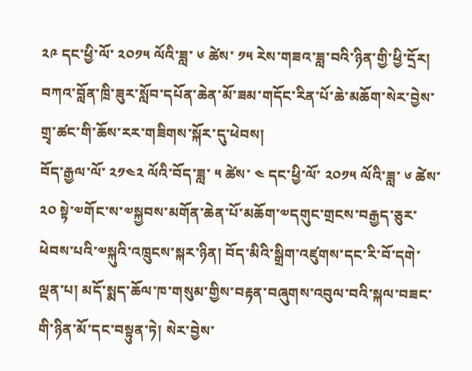༢༩ དང་ཕྱི་ལོ་ ༢༠༡༥ ལོའི་ཟླ་ ༦ ཚེས་ ༡༥ རེས་གཟའ་ཟླ་བའི་ཉིན་གྱི་ཕྱི་དྲོར། བཀའ་བློན་ཁྲི་ཟུར་སློབ་དཔོན་ཆེན་མོ་ཟམ་གདོང་རིན་པོ་ཆེ་མཆོག་སེར་བྱེས་གྲྭ་ཚང་གི་ཆོས་རར་གཟིགས་སྐོར་དུ་ཕེབས།
བོད་རྒྱལ་ལོ་ ༢༡༤༢ ལོའི་བོད་ཟླ་ ༥ ཚེས་ ༤ དང་ཕྱི་ལོ་ ༢༠༡༥ ལོའི་ཟླ་ ༦ ཚེས་ ༢༠ སྟེ་༧གོང་ས་༧སྐྱབས་མགོན་ཆེན་པོ་མཆོག་༧དགུང་གྲངས་བརྒྱད་ཅུར་ཕེབས་པའི་༧སྐུའི་འཁྲུངས་སྐར་ཉིན། བོད་མིའི་སྒྲིག་འཛུགས་དང་རི་བོ་དགེ་ལྡན་པ། མདོ་སྨད་ཆོལ་ཁ་གསུམ་གྱིས་བརྟན་བཞུགས་འབུལ་བའི་སྐལ་བཟང་གི་ཉིན་མོ་དང་བསྟུན་ཏེ། སེར་བྱེས་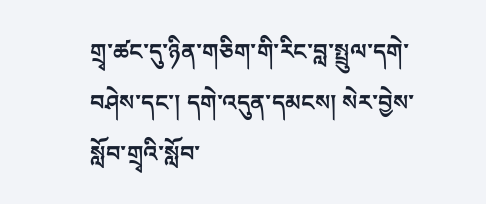གྲྭ་ཚང་དུ་ཉིན་གཅིག་གི་རིང་བླ་སྤྲུལ་དགེ་བཤེས་དང་། དགེ་འདུན་དམངས། སེར་བྱེས་སློབ་གྲྭའི་སློབ་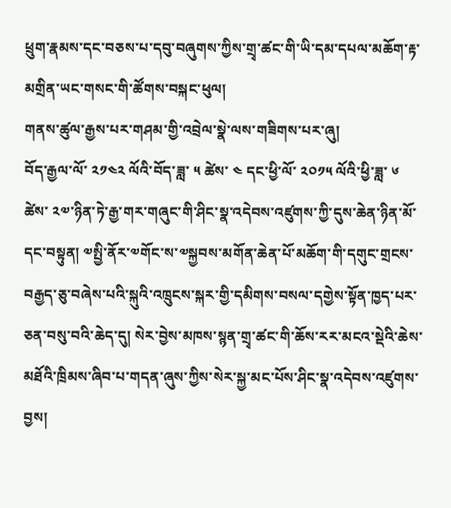ཕྲུག་རྣམས་དང་བཅས་པ་དབུ་བཞུགས་ཀྱིས་གྲྭ་ཚང་གི་ཡི་དམ་དཔལ་མཆོག་རྟ་མགྲིན་ཡང་གསང་གི་ཚོགས་བསྐང་ཕུལ།
གནས་ཚུལ་རྒྱས་པར་གཤམ་གྱི་འབྲེལ་སྣེ་ལས་གཟིགས་པར་ཞུ།
བོད་རྒྱལ་ལོ་ ༢༡༤༢ ལོའི་བོད་ཟླ་ ༥ ཚེས་ ༤ དང་ཕྱི་ལོ་ ༢༠༡༥ ལོའི་ཕྱི་ཟླ་ ༦ ཚེས་ ༢༧་ཉིན་ཏེ་རྒྱ་གར་གཞུང་གི་ཤིང་སྣ་འདེབས་འཛུགས་ཀྱི་དུས་ཆེན་ཉིན་མོ་དང་བསྟུན། ༧སྤྱི་ནོར་༧གོང་ས་༧སྐྱབས་མགོན་ཆེན་པོ་མཆོག་གི་དགུང་གྲངས་བརྒྱད་ཅུ་བཞེས་པའི་སྐུའི་འཁྲུངས་སྐར་གྱི་དམིགས་བསལ་དགྱེས་སྟོན་ཁྱད་པར་ཅན་བསུ་བའི་ཆེད་དུ། སེར་བྱེས་མཁས་སྙན་གྲྭ་ཚང་གི་ཆོས་རར་མངའ་སྡེའི་ཆེས་མཐོའི་ཁྲིམས་ཞིབ་པ་གདན་ཞུས་ཀྱིས་སེར་སྐྱ་མང་པོས་ཤིང་སྣ་འདེབས་འཛུགས་བྱས།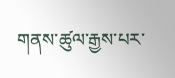གནས་ཚུལ་རྒྱས་པར་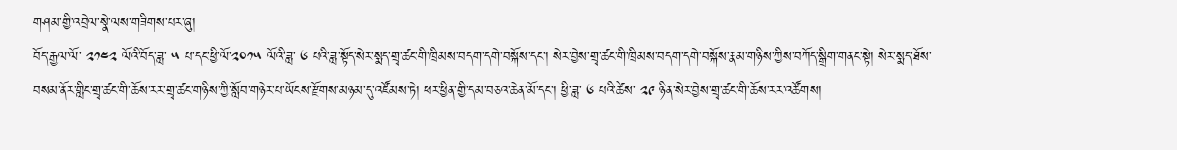གཤམ་གྱི་འབྲེལ་སྣེ་ལས་གཟིགས་པར་ཞུ།
བོད་རྒྱལ་ལོ་ ༢༡༤༢ ལོའི་བོད་ཟླ་ ༥ པ་དང་ཕྱི་ལོ་༢༠༡༥ ལོའི་ཟླ་ ༦ པའི་ཟླ་སྟོད་སེར་སྨད་གྲྭ་ཚང་གི་ཁྲིམས་བདག་དགེ་བསྐོས་དང་། སེར་བྱེས་གྲྭ་ཚང་གི་ཁྲིམས་བདག་དགེ་བསྐོས་རྣམ་གཉིས་ཀྱིས་བཀོད་སྒྲིག་གནང་སྟེ། སེར་སྨད་ཐོས་བསམ་ནོར་གླིང་གྲྭ་ཚང་གི་ཆོས་རར་གྲྭ་ཚང་གཉིས་ཀྱི་སློབ་གཉེར་པ་ཡོངས་རྫོགས་མཉམ་དུ་འཛོམས་ཏེ། ཕར་ཕྱིན་གྱི་དམ་བཅའ་ཆེན་མོ་དང་། ཕྱི་ཟླ་ ༦ པའི་ཚེས་ ༢༩ ཉིན་སེར་བྱེས་གྲྭ་ཚང་གི་ཆོས་རར་འཚོགས།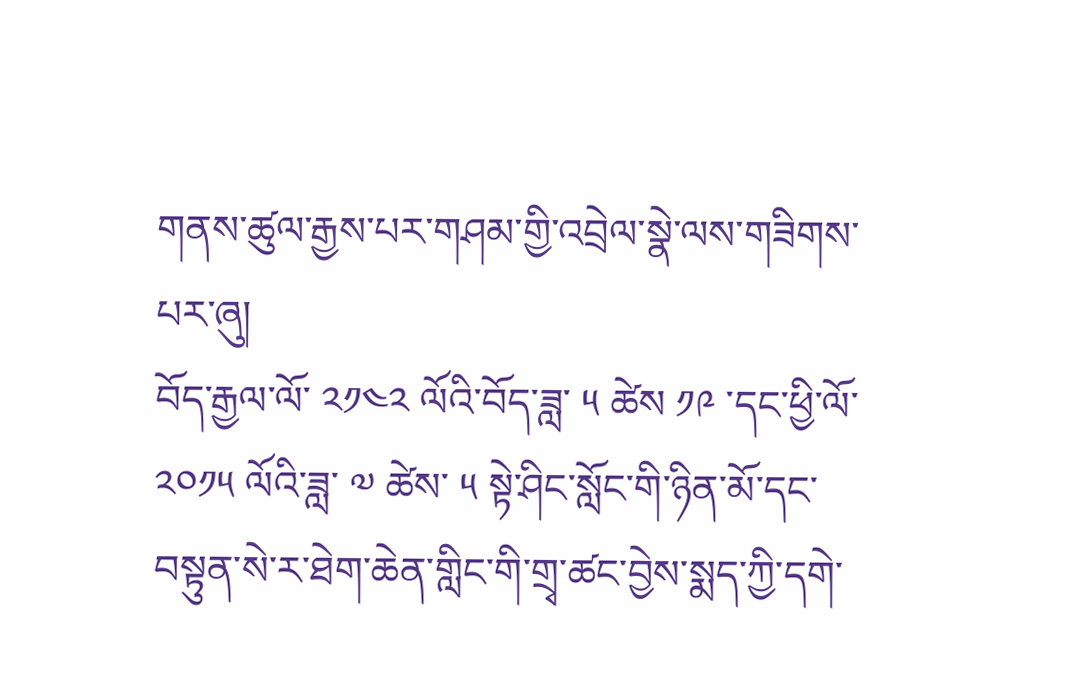གནས་ཚུལ་རྒྱས་པར་གཤམ་གྱི་འབྲེལ་སྣེ་ལས་གཟིགས་པར་ཞུ།
བོད་རྒྱལ་ལོ་ ༢༡༤༢ ལོའི་བོད་ཟླ་ ༥ ཚེས ༡༩ ་དང་ཕྱི་ལོ་༢༠༡༥ ལོའི་ཟླ་ ༧ ཚེས་ ༥ སྟེ་ཤིང་སློང་གི་ཉིན་མོ་དང་བསྟུན་སེ་ར་ཐེག་ཆེན་གླིང་གི་གྲྭ་ཚང་བྱེས་སྨད་ཀྱི་དགེ་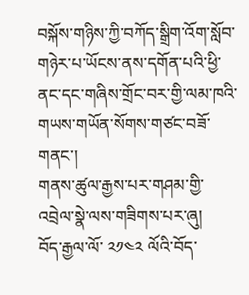བསྐོས་གཉིས་ཀྱི་བཀོད་སྒྲིག་འོག་སློབ་གཉེར་པ་ཡོངས་ནས་དགོན་པའི་ཕྱི་ནང་དང་གཞིས་གྲོང་བར་གྱི་ལམ་ཁའི་གཡས་གཡོན་སོགས་གཙང་བཟོ་གནང་།
གནས་ཚུལ་རྒྱས་པར་གཤམ་གྱི་འབྲེལ་སྣེ་ལས་གཟིགས་པར་ཞུ།
བོད་རྒྱལ་ལོ་ ༢༡༤༢ ལོའི་བོད་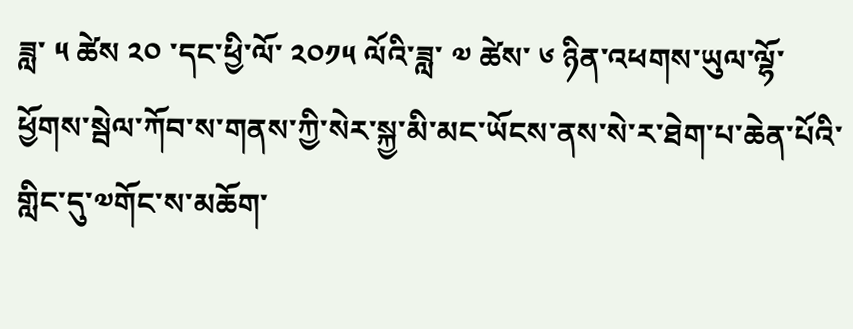ཟླ་ ༥ ཚེས ༢༠ ་དང་ཕྱི་ལོ་ ༢༠༡༥ ལོའི་ཟླ་ ༧ ཚེས་ ༦ ཉིན་འཕགས་ཡུལ་ལྷོ་ཕྱོགས་སྦེལ་ཀོབ་ས་གནས་ཀྱི་སེར་སྐྱ་མི་མང་ཡོངས་ནས་སེ་ར་ཐེག་པ་ཆེན་པོའི་གླིང་དུ་༧གོང་ས་མཆོག་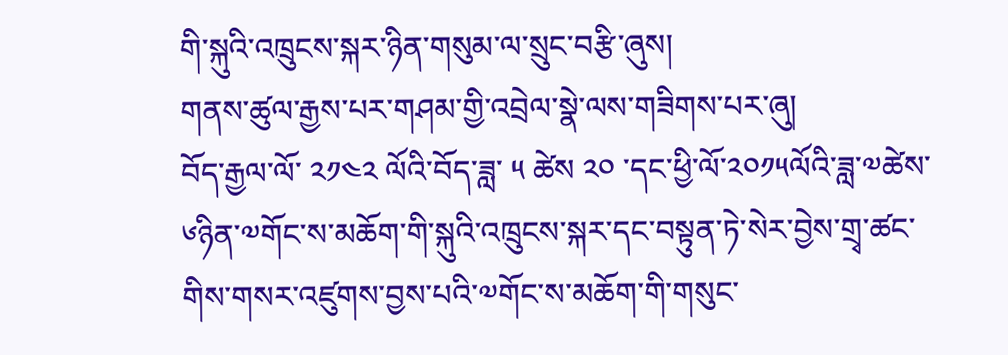གི་སྐུའི་འཁྲུངས་སྐར་ཉིན་གསུམ་ལ་སྲུང་བརྩི་ཞུས།
གནས་ཚུལ་རྒྱས་པར་གཤམ་གྱི་འབྲེལ་སྣེ་ལས་གཟིགས་པར་ཞུ།
བོད་རྒྱལ་ལོ་ ༢༡༤༢ ལོའི་བོད་ཟླ་ ༥ ཚེས ༢༠ ་དང་ཕྱི་ལོ་༢༠༡༥ལོའི་ཟླ་༧ཚེས་༦ཉིན་༧གོང་ས་མཆོག་གི་སྐུའི་འཁྲུངས་སྐར་དང་བསྟུན་ཏེ་སེར་བྱེས་གྲྭ་ཚང་གིས་གསར་འཛུགས་བྱས་པའི་༧གོང་ས་མཆོག་གི་གསུང་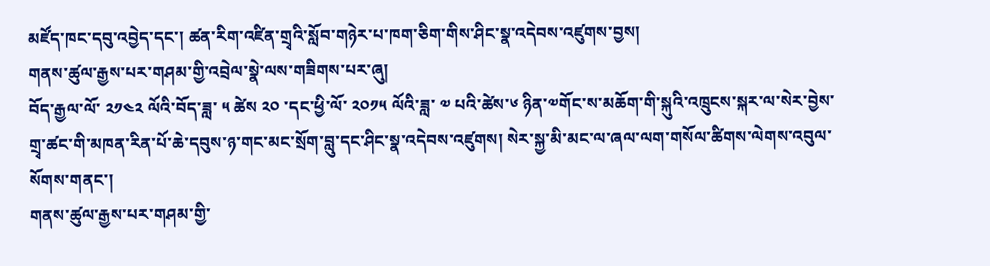མཛོད་ཁང་དབུ་འབྱེད་དང་། ཚན་རིག་འཛིན་གྲྭའི་སློབ་གཉེར་པ་ཁག་ཅིག་གིས་ཤིང་སྣ་འདེབས་འཛུགས་བྱས།
གནས་ཚུལ་རྒྱས་པར་གཤམ་གྱི་འབྲེལ་སྣེ་ལས་གཟིགས་པར་ཞུ།
བོད་རྒྱལ་ལོ་ ༢༡༤༢ ལོའི་བོད་ཟླ་ ༥ ཚེས ༢༠ ་དང་ཕྱི་ལོ་ ༢༠༡༥ ལོའི་ཟླ་ ༧ པའི་ཚེས་༦ ཉིན་༧གོང་ས་མཆོག་གི་སྐུའི་འཁྲུངས་སྐར་ལ་སེར་བྱེས་གྲྭ་ཚང་གི་མཁན་རིན་པོ་ཆེ་དབུས་ཉ་གང་མང་སྲོག་བླུ་དང་ཤིང་སྣ་འདེབས་འཛུགས། སེར་སྐྱ་མི་མང་ལ་ཞལ་ལག་གསོལ་ཚིགས་ལེགས་འབུལ་སོགས་གནང་།
གནས་ཚུལ་རྒྱས་པར་གཤམ་གྱི་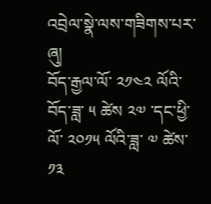འབྲེལ་སྣེ་ལས་གཟིགས་པར་ཞུ།
བོད་རྒྱལ་ལོ་ ༢༡༤༢ ལོའི་བོད་ཟླ་ ༥ ཚེས ༢༧ ་དང་ཕྱི་ལོ་ ༢༠༡༥ ལོའི་ཟླ་ ༧ ཚེས་ ༡༣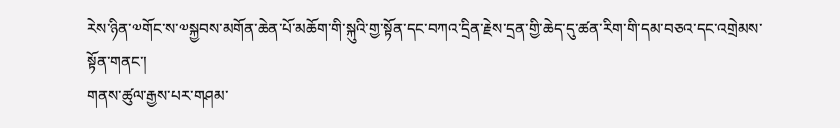རེས་ཉིན་༧གོང་ས་༧སྐྱབས་མགོན་ཆེན་པོ་མཆོག་གི་སྐུའི་གྱ་སྟོན་དང་བཀའ་དྲིན་རྗེས་དྲན་གྱི་ཆེད་དུ་ཚན་རིག་གི་དམ་བཅའ་དང་འགྲེམས་སྟོན་གནང་།
གནས་ཚུལ་རྒྱས་པར་གཤམ་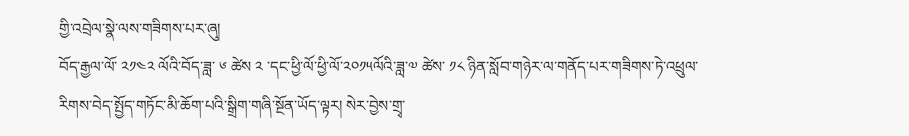གྱི་འབྲེལ་སྣེ་ལས་གཟིགས་པར་ཞུ།
བོད་རྒྱལ་ལོ་ ༢༡༤༢ ལོའི་བོད་ཟླ་ ༦ ཚེས ༢ ་དང་ཕྱི་ལོ་ཕྱི་ལོ་༢༠༡༥ལོའི་ཟླ་༧ ཚེས་ ༡༨ ཉིན་སློབ་གཉེར་ལ་གནོད་པར་གཟིགས་ཏེ་འཕྲུལ་རིགས་བེད་སྤྱོད་གཏོང་མི་ཆོག་པའི་སྒྲིག་གཞི་སྔོན་ཡོད་ལྟར། སེར་བྱེས་གྲྭ་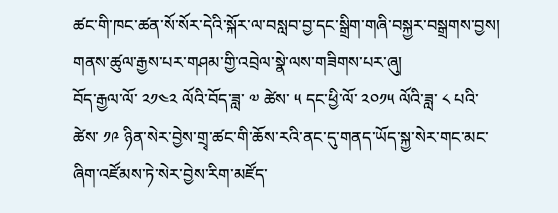ཚང་གི་ཁང་ཚན་སོ་སོར་དེའི་སྐོར་ལ་བསླབ་བྱ་དང་སྒྲིག་གཞི་བསྐྱར་བསྒྲགས་བྱས།
གནས་ཚུལ་རྒྱས་པར་གཤམ་གྱི་འབྲེལ་སྣེ་ལས་གཟིགས་པར་ཞུ།
བོད་རྒྱལ་ལོ་ ༢༡༤༢ ལོའི་བོད་ཟླ་ ༧ ཚེས་ ༥ དང་ཕྱི་ལོ་ ༢༠༡༥ ལོའི་ཟླ་ ༨ པའི་ཚེས་ ༡༩ ཉིན་སེར་བྱེས་གྲྭ་ཚང་གི་ཆོས་རའི་ནང་དུ་གནད་ཡོད་སྐྱ་སེར་གང་མང་ཞིག་འཛོམས་ཏེ་སེར་བྱེས་རིག་མཛོད་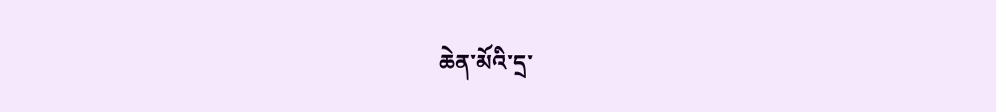ཆེན་མོའི་དྲ་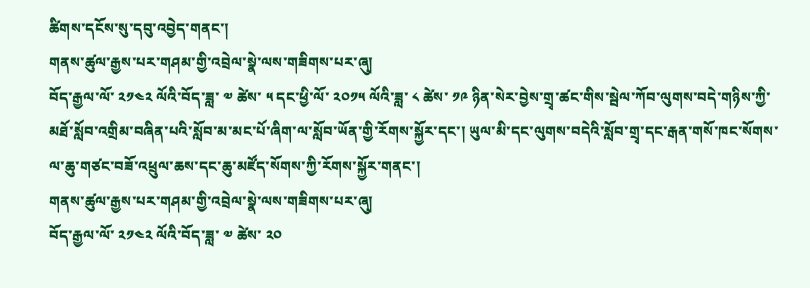ཚིགས་དངོས་སུ་དབུ་འབྱེད་གནང་།
གནས་ཚུལ་རྒྱས་པར་གཤམ་གྱི་འབྲེལ་སྣེ་ལས་གཟིགས་པར་ཞུ།
བོད་རྒྱལ་ལོ་ ༢༡༤༢ ལོའི་བོད་ཟླ་ ༧ ཚེས་ ༥ དང་ཕྱི་ལོ་ ༢༠༡༥ ལོའི་ཟླ་ ༨ ཚེས་ ༡༩ ཉིན་སེར་བྱེས་གྲྭ་ཚང་གིས་སྦེལ་ཀོབ་ལུགས་བདེ་གཉིས་ཀྱི་མཐོ་སློབ་འགྲིམ་བཞིན་པའི་སློབ་མ་མང་པོ་ཞིག་ལ་སློབ་ཡོན་གྱི་རོགས་སྐྱོར་དང་། ཡུལ་མི་དང་ལུགས་བདེའི་སློབ་གྲྭ་དང་རྒན་གསོ་ཁང་སོགས་ལ་ཆུ་གཙང་བཟོ་འཕྲུལ་ཆས་དང་ཆུ་མཛོད་སོགས་ཀྱི་རོགས་སྐྱོར་གནང་།
གནས་ཚུལ་རྒྱས་པར་གཤམ་གྱི་འབྲེལ་སྣེ་ལས་གཟིགས་པར་ཞུ།
བོད་རྒྱལ་ལོ་ ༢༡༤༢ ལོའི་བོད་ཟླ་ ༧ ཚེས་ ༢༠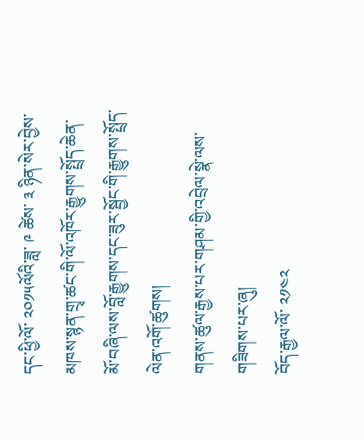དང་ཕྱི་ལོ་ ༢༠༡༥ལོའི་ཟླ་ ༩ ཚེས་ ༣ ཉིན་སེར་བྱེས་མཁས་སྙན་གྲྭ་ཚང་གི་ལོ་འཁོར་རྒྱུགས་སྤྲོད་ཆེན་མོ་བཞི་ལས་བློ་རྒྱུགས་དང་ཟུར་སྦྱོང་གི་རྒྱུགས་སྤྲོད་ལེན་འགོ་ཚུགས།
གནས་ཚུལ་རྒྱས་པར་གཤམ་གྱི་འབྲེལ་སྣེ་ལས་གཟིགས་པར་ཞུ།
བོད་རྒྱལ་ལོ་ ༢༡༤༢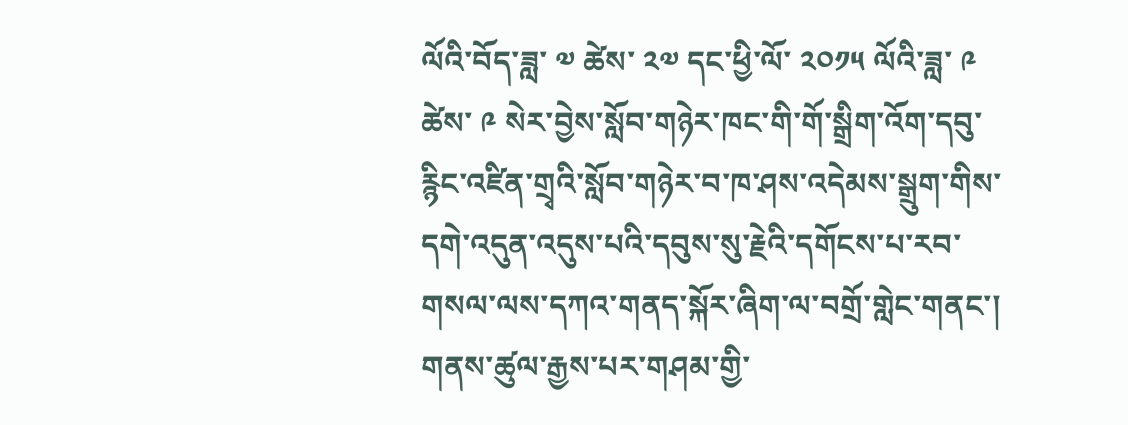ལོའི་བོད་ཟླ་ ༧ ཚེས་ ༢༧ དང་ཕྱི་ལོ་ ༢༠༡༥ ལོའི་ཟླ་ ༩ ཚེས་ ༩ སེར་བྱེས་སློབ་གཉེར་ཁང་གི་གོ་སྒྲིག་འོག་དབུ་རྙིང་འཛིན་གྲྭའི་སློབ་གཉེར་བ་ཁ་ཤས་འདེམས་སྒྲུག་གིས་དགེ་འདུན་འདུས་པའི་དབུས་སུ་རྗེའི་དགོངས་པ་རབ་གསལ་ལས་དཀའ་གནད་སྐོར་ཞིག་ལ་བགྲོ་གླེང་གནང་།
གནས་ཚུལ་རྒྱས་པར་གཤམ་གྱི་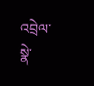འབྲེལ་སྣེ་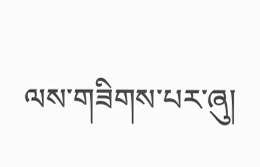ལས་གཟིགས་པར་ཞུ།